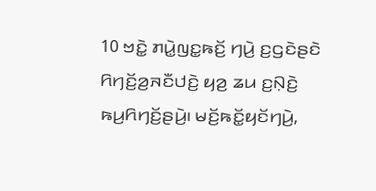10 ꤠꤢꤧ꤭ ꤊꤣꤧ꤭ꤜꤢ꤭ꤒꤢꤩ꤬ ꤚꤣꤧ꤬ ꤢ꤬ꤞꤢꤧꤔꤢꤧ ꤖꤚꤢꤩ꤬ꤤ꤬ꤏꤢꤪꤓꤢꤧ꤬ ꤟꤤ꤬ ꤘꤣ ꤢ꤬ꤡ꤫ꤢꤧ꤬ ꤒꤣ꤬ꤖꤚꤢꤩ꤬ꤔꤣꤧ꤬꤯ ꤗꤢꤩ꤬ꤒꤢꤩ꤭ꤟꤢꤩꤚꤣꤧ꤬,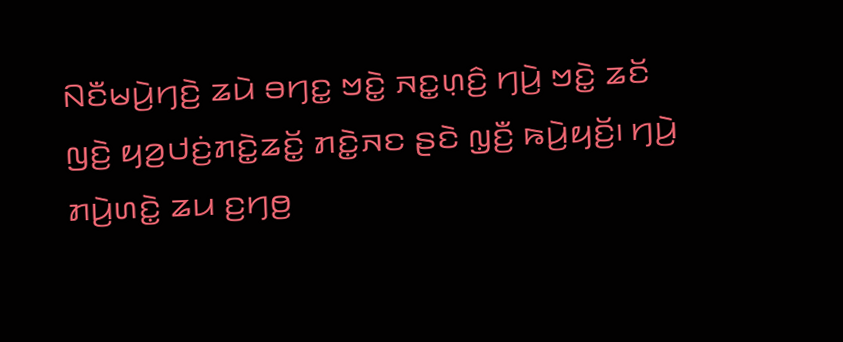ꤡꤢꤪꤗꤣꤧ꤬ꤚꤢꤧ꤬ ꤘꤣꤧ ꤋꤚꤢ꤭ ꤠꤢꤧ꤭ ꤏꤢ꤭ꤛ꤫ꤢꤨ꤬ ꤚꤣꤧ꤬ ꤠꤢꤧ꤭ ꤘꤢꤩ ꤜꤢꤧ꤬ ꤟꤤ꤬ꤓꤢꤦ꤬ꤊꤢꤧ꤭ꤘꤢꤩ꤭ ꤊꤢꤧ꤭ꤏꤢ ꤔꤢꤧ ꤜ꤫ꤢꤪ꤬ ꤒꤣꤧ꤬ꤟꤢꤩ꤬꤯ ꤚꤣꤧ꤬ ꤊꤣꤧ꤬ꤛꤢꤧ꤭ ꤘꤣ ꤢ꤬ꤚꤥ꤬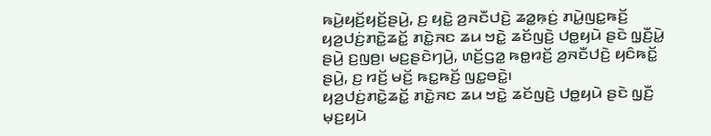ꤒꤣꤧ꤬ꤟꤢꤩ꤬ꤟꤢꤩ꤬ꤔꤣꤧ꤬, ꤢ꤬ ꤟꤢꤧ꤭ ꤤ꤬ꤏꤢꤪꤓꤢꤧ꤬ ꤘꤤ꤭ꤒ꤫ꤢꤦ꤬ ꤊꤣꤧ꤭ꤜꤢ꤭ꤒꤢꤩ꤬ ꤟꤤ꤬ꤓꤢꤦ꤬ꤊꤢꤧ꤭ꤘꤢꤩ꤭ ꤊꤢꤧ꤭ꤏꤢ ꤘꤣ ꤠꤢꤧ꤭ ꤘꤢꤩꤜꤢꤧ꤬ ꤓꤥ꤭ꤟꤣꤧ ꤔꤢꤧ ꤜ꤫ꤢꤪ꤬ꤣꤧ꤭ ꤔꤣꤧ꤬ ꤢ꤬ꤜꤥ꤬꤯ ꤗꤢ꤬ꤔꤢꤧꤚꤣꤧ꤬, ꤛꤢꤩ꤬ꤞꤤ꤭ ꤒꤥ꤭ꤙꤢꤩ꤬ ꤤ꤬ꤏꤢꤪꤓꤢꤧ꤬ ꤟꤢꤨꤒꤢꤩ꤭ ꤔꤣꤧ꤬, ꤢ꤬ ꤙꤢꤩ꤬ ꤗꤢꤩ꤬ ꤒꤢ꤭ꤒꤢꤩ꤬ ꤜꤢ꤭ꤋꤢꤧ꤭꤯
ꤟꤤ꤬ꤓꤢꤦ꤬ꤊꤢꤧ꤭ꤘꤢꤩ꤭ ꤊꤢꤧ꤭ꤏꤢ ꤘꤣ ꤠꤢꤧ꤭ ꤘꤢꤩꤜꤢꤧ꤬ ꤓꤥ꤭ꤟꤣꤧ ꤔꤢꤧ ꤜ꤫ꤢꤪ꤬ ꤗ꤫ꤢ꤬ꤟꤣꤧ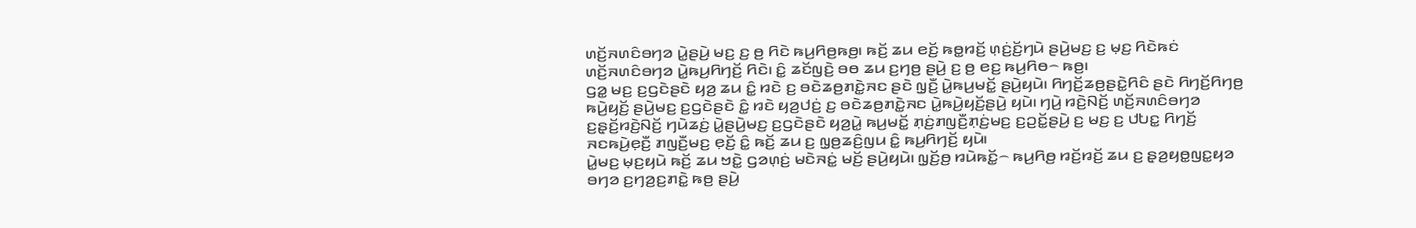ꤛꤢꤩ꤬ꤏꤛꤢꤨꤋꤚꤤ ꤣꤧ꤭ꤔꤣꤧ꤬ ꤗꤢ꤬ ꤢ꤬ ꤥ꤬ ꤖꤢꤧ ꤒꤣ꤬ꤖꤥ꤬ꤒꤥ꤬꤯ ꤒꤢꤩ꤬ ꤘꤣ ꤕꤢꤩ꤬ ꤒꤥ꤭ꤙꤢꤩ꤬ ꤛ꤫ꤢꤦ꤬ꤢꤩ꤬ꤚꤣꤧ ꤔꤣꤧ꤬ꤗꤢ꤬ ꤢ꤬ ꤗ꤫ꤢ꤬ ꤖꤢꤧꤒꤢꤦ ꤛꤢꤩ꤬ꤏꤛꤢꤨꤋꤚꤤ ꤣꤧ꤭ꤒꤣ꤬ꤖꤚꤢꤩ꤬ ꤖꤢꤧ꤯ ꤢꤨ꤭ ꤘꤢꤩꤜꤢꤧ꤬ ꤋꤥ ꤘꤣ ꤢ꤬ꤚꤥ꤬ ꤔꤣꤧ꤬ ꤢ꤬ ꤥ꤬ ꤕꤢ꤬ ꤒꤣ꤬ꤖꤥ꤮ ꤒꤥ꤬꤯
ꤞꤤ꤭ ꤗꤢ꤬ ꤢ꤬ꤞꤢꤧꤔꤢꤧ ꤟꤤ꤬ ꤘꤣ ꤢꤨ꤭ ꤙꤢꤧ ꤢ꤬ ꤋꤢꤧꤘꤥ꤬ꤊꤢꤧ꤭ꤏꤢ ꤔꤢꤧ ꤜ꤫ꤢꤪ꤬ ꤣꤧ꤭ꤒꤣ꤬ꤗꤢꤩ꤭ ꤔꤣꤧ꤬ꤟꤣꤧ꤯ ꤖꤚꤢꤩ꤬ꤘꤥ꤬ꤔꤢꤧ꤭ꤖꤢꤨ ꤔꤢꤧ ꤖꤚꤢꤩ꤬ꤖꤚꤥ꤬ ꤒꤣꤧ꤬ꤟꤢꤩ꤬ ꤔꤣꤧ꤬ꤗꤢ꤬ ꤢ꤬ꤞꤢꤧꤔꤢꤧ ꤢꤨ꤭ ꤙꤢꤧ ꤟꤤ꤬ꤓꤢꤦ꤬ ꤢ꤬ ꤋꤢꤧꤘꤥ꤬ꤊꤢꤧ꤭ꤏꤢ ꤣꤧ꤭ꤒꤣꤧ꤬ꤟꤢꤩ꤬ꤔꤣꤧ꤬ ꤟꤣꤧ꤯ ꤚꤣꤧ꤬ ꤙꤢꤧ꤬ꤡꤢꤩ꤬ ꤛꤢꤩ꤬ꤏꤛꤢꤨꤋꤚꤤ ꤢ꤬ꤔ꤫ꤢꤩ꤬ꤙꤢꤧ꤬ꤡꤢꤩ꤬ ꤚꤣꤧꤘꤢꤦ꤬ ꤣꤧ꤭ꤔꤣꤧ꤬ꤗꤢ꤬ ꤢ꤬ꤞꤢꤧꤔꤢꤧ ꤟꤤ꤬ꤣꤧ꤭ ꤒꤣ꤬ꤗꤢꤩ꤭ ꤊ꤫ꤢꤦ꤬ꤊꤜꤢꤪ꤬ꤊ꤫ꤢꤦ꤬ꤗꤢ꤬ ꤢ꤬ꤑꤢꤩ꤭ꤔꤣꤧ꤬ ꤢ꤬ ꤗꤢ꤬ ꤢ꤬ ꤓꤝꤢ꤭ ꤖꤚꤢꤩ꤬ ꤏꤢꤒꤣꤧ꤬ꤕ꤫ꤢꤪ꤬ ꤊꤜꤢꤪ꤬ꤗꤢ꤬ ꤕ꤫ꤢꤩ꤬ ꤢꤨ꤭ ꤒꤢꤩ꤬ ꤘꤣ ꤢ꤬ ꤜ꤫ꤥ꤬ꤘꤢꤨ꤬ꤜꤣ ꤢꤨ꤭ ꤒꤣ꤬ꤖꤚꤢꤩ꤬ ꤟꤣꤧ꤯
ꤣꤧ꤭ꤗꤢ꤬ ꤗ꤫ꤢ꤬ꤟꤣꤧ ꤒꤢꤩ꤬ ꤘꤣ ꤠꤢꤧ꤭ ꤞꤤꤛ꤫ꤢꤦ꤬ ꤗꤢꤧꤏꤢꤦ꤭ ꤗꤢꤩ꤬ ꤔꤣꤧ꤬ꤟꤣꤧ꤯ ꤜ꤫ꤢꤩ꤬ꤥ꤬ ꤙꤣꤧꤒꤢꤩ꤭꤮ ꤒꤣ꤬ꤖꤥ꤬ ꤙꤢꤩ꤬ꤙꤢꤩ꤬ ꤘꤣ ꤢ꤬ ꤔ꤫ꤤ꤬ꤟꤥ꤭ꤜꤢ꤭ꤟꤤ ꤋꤚꤤ ꤢ꤬ꤚꤤ꤬ꤢ꤬ꤊꤢꤧ꤭ ꤒꤥ꤬ ꤔꤣꤧ꤬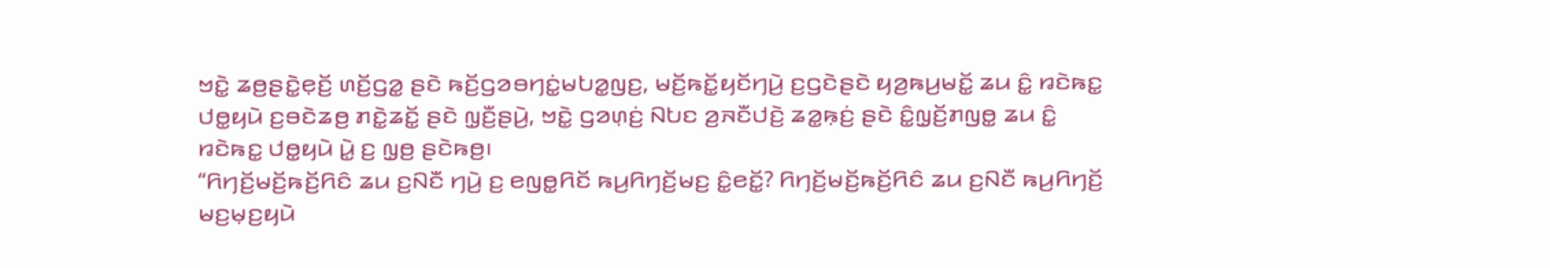ꤠꤢꤧ꤭ ꤘꤥ꤬ꤔꤢꤧ꤭ꤕ꤫ꤢꤩ꤬ ꤛꤢꤩ꤬ꤞꤤ꤭ ꤔꤢꤧ ꤒꤢꤩ꤬ꤞꤤꤋꤚꤢꤦ꤭ꤗꤝꤤ꤭ꤜꤢ꤬, ꤗꤢꤩ꤬ꤒꤢꤩ꤭ꤟꤢꤩꤚꤣꤧ꤬ ꤢ꤬ꤞꤢꤧꤔꤢꤧ ꤟꤤ꤬ꤒꤣ꤬ꤗꤢꤩ꤭ ꤘꤣ ꤢꤨ꤭ ꤙꤢꤧꤒꤢ꤭ ꤓꤥ꤭ꤟꤣꤧ ꤢ꤬ꤋꤢꤧꤘꤥ꤬ ꤊꤢꤧ꤭ꤘꤢꤩ꤭ ꤔꤢꤧ ꤜ꤫ꤢꤪ꤬ꤔꤣꤧ꤬, ꤠꤢꤧ꤭ ꤞꤤꤛ꤫ꤢꤦ꤬ ꤡꤝꤢ ꤤ꤬ꤏꤢꤪꤓꤢꤧ꤬ ꤘꤤ꤭ꤒ꤫ꤢꤦ꤬ ꤔꤢꤧ ꤢꤨ꤭ꤜ꤫ꤢꤩ꤬ꤊꤜꤥ꤭ ꤘꤣ ꤢꤨ꤭ ꤙꤢꤧꤒꤢ꤭ ꤓꤥ꤭ꤟꤣꤧ ꤣꤧ꤭ ꤢ꤬ ꤜ꤫ꤥ꤬ ꤔꤢꤧꤒꤥ꤬꤯
“ꤖꤚꤢꤩ꤬ꤗꤢꤩ꤬ꤒꤢꤩ꤬ꤖꤢꤨ ꤘꤣ ꤢ꤬ꤡꤢꤪ ꤚꤣꤧ꤬ ꤢ꤬ ꤕꤜꤥ꤭ꤖꤢꤩ ꤒꤣ꤬ꤖꤚꤢꤩ꤬ꤗꤢ꤬ ꤢꤨ꤭ꤕꤢꤩ꤭? ꤖꤚꤢꤩ꤬ꤗꤢꤩ꤬ꤒꤢꤩ꤬ꤖꤢꤨ ꤘꤣ ꤢ꤬ꤡꤢꤪ ꤒꤣ꤬ꤖꤚꤢꤩ꤬ ꤗꤢ꤬ꤗ꤫ꤢ꤬ꤟꤣꤧ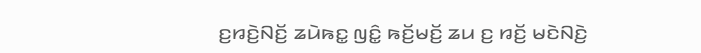ꤢ꤬ꤙꤢꤧ꤬ꤡꤢꤩ꤬ ꤘꤣꤧꤒꤢ꤭ ꤜꤢꤨ꤭ ꤒꤢꤩ꤬ꤗꤢꤩ꤬ ꤘꤣ ꤢ꤬ ꤙꤢꤩ꤬ ꤗꤢꤧꤡꤢꤧ꤬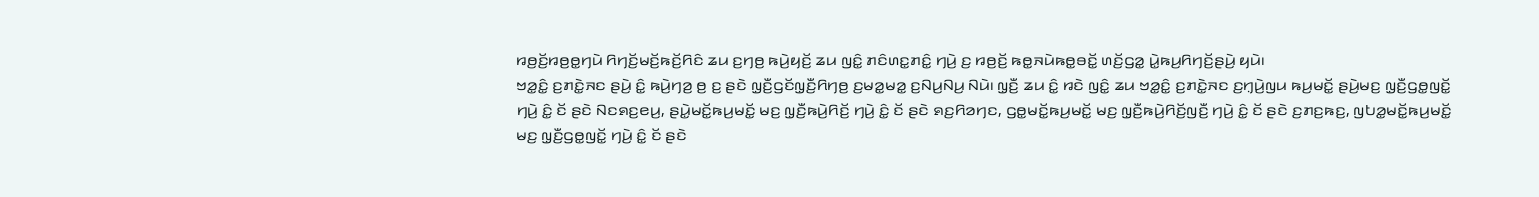ꤙꤥ꤬ꤢꤩ꤬ꤙꤥ꤬ꤥ꤭ꤚꤣꤧ ꤖꤚꤢꤩ꤬ꤗꤢꤩ꤬ꤒꤢꤩ꤬ꤖꤢꤨ ꤘꤣ ꤢ꤬ꤚꤥ꤬ ꤒꤣꤧ꤬ꤟꤢꤩ꤬ ꤘꤣ ꤜꤢꤨ꤭ ꤊꤢꤨꤛꤢ꤭ꤊꤢꤨ꤭ ꤚꤣꤧ꤬ ꤢ꤬ ꤙꤥ꤬ꤢꤩ꤬ ꤒꤥ꤭ꤏꤣꤧꤒꤥ꤭ꤋꤢꤩ꤭ ꤛꤢꤩ꤬ꤞꤤ꤭ ꤣꤧ꤭ꤒꤣ꤬ꤖꤚꤢꤩ꤬ꤔꤣꤧ꤬ ꤟꤣꤧ꤯
ꤠꤤ꤭ꤢꤨ꤭ ꤢ꤬ꤊꤢꤧ꤭ꤏꤢ ꤔꤣꤧ꤬ ꤢꤨ꤭ ꤒꤣꤧ꤬ꤚꤤ꤬ ꤥ꤬ ꤢ꤬ ꤔꤢꤧ ꤜ꤫ꤢꤪ꤬ꤞꤢꤩꤜ꤫ꤢꤪ꤬ꤖꤚꤥ꤬ ꤢ꤬ꤗꤤ꤭ꤗꤤ꤭ ꤢ꤬ꤡꤣ꤬ꤡꤣ꤬ ꤡꤣꤧ꤯ ꤜ꤫ꤢꤪ꤬ ꤘꤣ ꤢꤨ꤭ ꤙꤢꤧ ꤜꤢꤨ꤭ ꤘꤣ ꤠꤤ꤭ꤢꤨ꤭ ꤢ꤬ꤊꤢꤧ꤭ꤏꤢ ꤢ꤬ꤚ꤫ꤣꤧ꤬ꤜꤣ ꤒꤣ꤬ꤗꤢꤩ꤭ ꤔꤣꤧ꤬ꤗꤢ꤬ ꤜ꤫ꤢꤪ꤬ꤞꤥ꤭ꤜꤢꤩ꤭ ꤚꤣꤧ꤬ ꤢꤨ꤭ ꤢꤩ ꤔꤢꤧ ꤡꤢꤎꤢ꤬ꤕꤣ꤬, ꤔꤣꤧ꤭ꤗꤢꤩ꤭ꤒꤣ꤬ꤗꤢꤩ꤭ ꤗꤢ꤬ ꤜ꤫ꤢꤪ꤬ꤒꤣꤧ꤬ꤖꤢꤩ꤬ ꤚꤣꤧ꤬ ꤢꤨ꤭ ꤢꤩ ꤔꤢꤧ ꤎꤢ꤬ꤖꤤꤚꤢ, ꤞꤥ꤭ꤗꤢꤩ꤭ꤒꤣ꤬ꤗꤢꤩ꤭ ꤗꤢ꤬ ꤜ꤫ꤢꤪ꤬ꤒꤣꤧ꤬ꤖꤢꤩ꤬ꤜꤢꤪ꤬ ꤚꤣꤧ꤬ ꤢꤨ꤭ ꤢꤩ ꤔꤢꤧ ꤢ꤬ꤊꤢ꤬ꤒꤢ꤬, ꤜꤝꤤ꤭ꤗꤢꤩ꤭ꤒꤣ꤬ꤗꤢꤩ꤭ ꤗꤢ꤬ ꤜ꤫ꤢꤪ꤬ꤞꤥ꤭ꤜꤢꤩ꤭ ꤚꤣꤧ꤬ ꤢꤨ꤭ ꤢꤩ ꤔꤢꤧ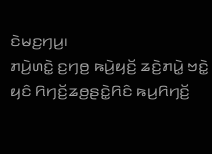ꤢꤧꤗꤢ꤬ꤚꤣ꤬꤯
ꤊꤣꤧ꤬ꤛꤢꤧ꤭ ꤢ꤬ꤚꤥ꤬ ꤒꤣꤧ꤬ꤟꤢꤩ꤬ ꤘꤢꤧ꤬ꤊꤣꤧ꤭ ꤠꤢꤧ꤭ ꤟꤢꤨ ꤖꤚꤢꤩ꤬ꤘꤥ꤬ꤔꤢꤧ꤭ꤖꤢꤨ ꤒꤣ꤬ꤖꤚꤢꤩ꤬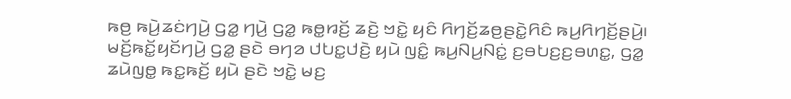ꤒꤥ꤬ ꤒꤣꤧ꤬ꤘꤢꤦꤚꤣꤧ꤬ ꤞꤤ꤭ ꤚꤣꤧ꤬ ꤞꤤ꤭ ꤒꤥ꤭ꤙꤢꤩ꤬ ꤘꤢꤧ꤬ ꤠꤢꤧ꤭ ꤟꤢꤨ ꤖꤚꤢꤩ꤬ꤘꤥ꤬ꤔꤢꤧ꤭ꤖꤢꤨ ꤒꤣ꤬ꤖꤚꤢꤩ꤬ꤔꤣꤧ꤬꤯ ꤗꤢꤩ꤬ꤒꤢꤩ꤭ꤟꤢꤩꤚꤣꤧ꤬ ꤞꤤ꤭ ꤔꤢꤧ ꤋꤚꤤ ꤓꤝꤢ꤭ꤓꤢꤧ꤬ ꤟꤣꤧ ꤜꤢꤨ꤭ ꤒꤣ꤬ꤡꤣ꤬ꤡꤢꤦ꤭ ꤢ꤬ꤋꤝꤢ꤬ꤢ꤬ꤋꤛꤢ꤭, ꤞꤤ꤭ ꤘꤣꤧꤜꤥ꤭ ꤒꤢ꤭ꤒꤢꤩ꤬ ꤟꤣꤧ ꤔꤢꤧ ꤠꤢꤧ꤭ ꤗꤢ꤬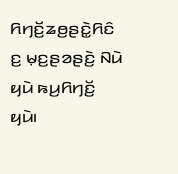ꤖꤚꤢꤩ꤬ꤘꤥ꤬ꤔꤢꤧ꤭ꤖꤢꤨ ꤢ꤬ ꤗ꤫ꤢ꤬ꤔꤤꤔꤢꤧ꤬ ꤡꤣꤧ ꤟꤣꤧ ꤒꤣ꤬ꤖꤚꤢꤩ꤬ ꤟꤣꤧ꤯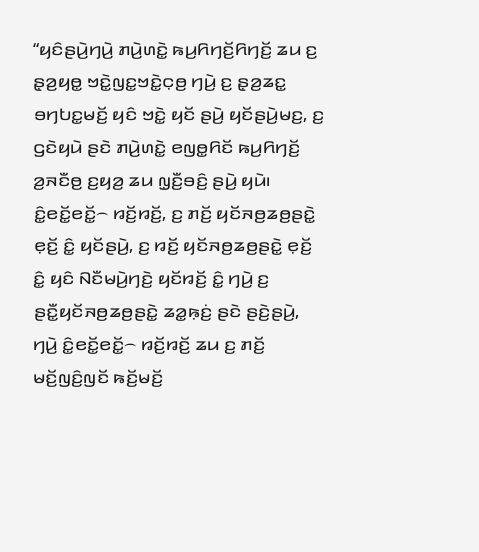“ꤟꤢꤨꤔꤣꤧ꤬ꤚꤣꤧ꤬ ꤊꤣꤧ꤬ꤛꤢꤧ꤭ ꤒꤣ꤬ꤖꤚꤢꤩ꤬ꤖꤚꤢꤩ꤬ ꤘꤣ ꤢ꤬ ꤔ꤫ꤤ꤬ꤟꤥ꤭ ꤠꤢꤧ꤭ꤜꤢ꤭ꤠꤢꤧ꤭ꤍ꤫ꤥ꤬ ꤚꤣꤧ꤬ ꤢ꤬ ꤔ꤫ꤤ꤬ꤘꤢ꤭ ꤋꤚꤝꤢ꤭ꤗꤢꤩ꤬ ꤟꤢꤨ ꤠꤢꤧ꤭ ꤟꤢꤩ ꤔꤣꤧ꤬ ꤟꤢꤩꤔꤣꤧ꤬ꤗꤢ꤬, ꤢ꤬ ꤞꤢꤧꤟꤣꤧ ꤔꤢꤧ ꤊꤣꤧ꤬ꤛꤢꤧ꤭ ꤕꤜꤥ꤭ꤖꤢꤩ ꤒꤣ꤬ꤖꤚꤢꤩ꤬ ꤤ꤬ꤏꤢꤪꤥ꤬ ꤢ꤬ꤟꤤ꤬ ꤘꤣ ꤜ꤫ꤢꤪ꤬ꤋꤢꤨ꤬ ꤔꤣꤧ꤬ ꤟꤣꤧ꤯
ꤢꤨ꤭ꤕꤢꤩ꤭ꤕꤢꤩ꤭꤮ ꤙꤢꤩ꤬ꤙꤢꤩ꤬, ꤢ꤬ ꤊꤢꤩ꤬ ꤟꤢꤩꤏꤥ꤬ꤘꤥ꤬ꤔꤢꤧ꤭ ꤕ꤫ꤢꤩ꤬ ꤢꤨ꤭ ꤟꤢꤩꤔꤣꤧ꤬, ꤢ꤬ ꤙꤢꤩ꤬ ꤟꤢꤩꤏꤥ꤬ꤘꤥ꤬ꤔꤢꤧ꤭ ꤕ꤫ꤢꤩ꤬ ꤢꤨ꤭ ꤟꤢꤨ ꤡꤢꤪꤗꤣꤧ꤬ꤚꤢꤧ꤬ ꤟꤢꤩꤙꤢꤩ꤬ ꤢꤨ꤭ ꤚꤣꤧ꤬ ꤢ꤬ ꤔꤢꤪ꤭ꤟꤢꤩꤏꤥ꤬ꤘꤥ꤬ꤔꤢꤧ꤭ ꤘꤤ꤭ꤒ꤫ꤢꤦ꤬ ꤔꤢꤧ ꤔꤢꤧ꤬ꤔꤣꤧ꤬, ꤚꤣꤧ꤬ ꤢꤨ꤭ꤕꤢꤩ꤭ꤕꤢꤩ꤭꤮ ꤙꤢꤩ꤬ꤙꤢꤩ꤬ ꤘꤣ ꤢ꤬ ꤊꤢꤩ꤬ ꤗꤢꤩ꤬ꤜꤢꤨ꤬ꤜꤢꤩ ꤒꤢꤩ꤬ꤗꤢꤩ꤬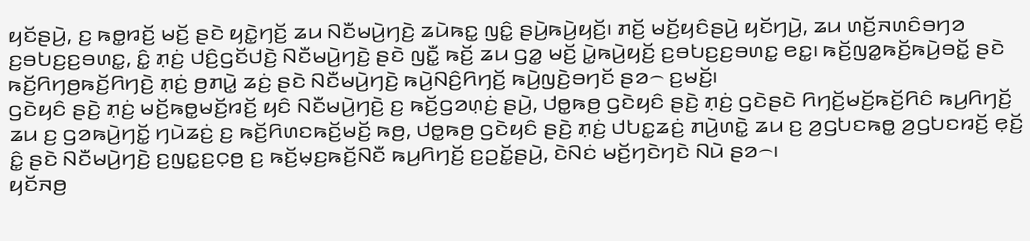ꤟꤢꤩꤔꤣꤧ꤬, ꤢ꤬ ꤒꤥ꤭ꤙꤢꤩ꤬ ꤗꤢꤩ꤬ ꤔꤢꤧ ꤟꤢꤧ꤭ꤚꤢꤩ꤬ ꤘꤣ ꤡꤢꤪꤗꤣꤧ꤬ꤚꤢꤧ꤬ ꤘꤣꤧꤒꤢ꤭ ꤜꤢꤨ꤭ ꤔꤣꤧ꤬ꤒꤣꤧ꤬ꤟꤢꤩ꤬꤯ ꤊꤢꤩ꤬ ꤗꤢꤩ꤬ꤟꤢꤨꤔꤣꤧ꤬ ꤟꤢꤩꤚꤣꤧ꤬, ꤘꤣ ꤛꤢꤩ꤬ꤏꤛꤢꤨꤋꤚꤤ ꤢ꤬ꤋꤝꤢ꤬ꤢ꤬ꤋꤛꤢ꤭, ꤢꤨ꤭ ꤊ꤫ꤢꤦ꤬ ꤓꤢꤨ꤬ꤞꤢꤩꤓꤢꤧ꤬ ꤡꤢꤪꤗꤣꤧ꤬ꤚꤢꤧ꤬ ꤔꤢꤧ ꤜꤢꤪ꤭ ꤒꤢꤩ꤬ ꤘꤣ ꤞꤤ꤭ ꤗꤢꤩ꤬ ꤣꤧ꤭ꤒꤣꤧ꤬ꤟꤢꤩ꤬ ꤢ꤬ꤋꤝꤢ꤬ꤢ꤬ꤋꤛꤢ꤭ ꤕꤢ꤭꤯ ꤒꤢꤩ꤬ꤜꤤ꤭ꤒꤢꤩ꤬ꤒꤣꤧ꤬ꤋꤢꤩ꤭ ꤔꤢꤧ ꤒꤢꤩ꤬ꤖꤚꤥ꤬ꤒꤢꤩ꤬ꤖꤚꤢꤧ꤬ ꤊ꤫ꤢꤦ꤬ ꤥ꤬ꤊꤣꤧ꤭ ꤘꤢꤦ꤬ ꤔꤢꤧ ꤡꤢꤪꤗꤣꤧ꤬ꤚꤢꤧ꤬ ꤒꤣꤧ꤬ꤡꤢꤨ꤬ꤖꤚꤢꤩ꤬ ꤒꤣꤧ꤬ꤜꤢꤧ꤬ꤋꤚꤢꤩ ꤔꤤ꤮ ꤢ꤬ꤗꤢꤩ꤬꤯
ꤞꤢꤧꤟꤢꤨ ꤔꤢꤧ꤬ ꤊ꤫ꤢꤦ꤬ ꤗꤢꤩ꤬ꤒꤥ꤭ꤗꤢꤩ꤬ꤙꤢꤩ꤬ ꤟꤢꤨ ꤡꤢꤪꤗꤣꤧ꤬ꤚꤢꤧ꤬ ꤢ꤬ ꤒꤢꤩ꤬ꤞꤤꤛ꤫ꤢꤦ꤬ ꤔꤣꤧ꤬, ꤓꤥ꤭ꤒꤥ꤬ ꤞꤢꤧꤟꤢꤨ ꤔꤢꤧ꤬ ꤊ꤫ꤢꤦ꤬ ꤞꤢꤧꤔꤢꤧ ꤖꤚꤢꤩ꤬ꤗꤢꤩ꤬ꤒꤢꤩ꤬ꤖꤢꤨ ꤒꤣ꤬ꤖꤚꤢꤩ꤬ ꤘꤣ ꤢ꤬ ꤞꤤꤒꤣꤧ꤬ꤚꤢꤩ꤭ ꤚꤣꤧꤘꤢꤦ꤬ ꤢ꤬ ꤒꤢꤩ꤬ꤖꤛꤢꤒꤢꤩ꤬ꤗꤢꤩ꤬ ꤒꤥ꤬, ꤓꤥ꤭ꤒꤥ꤬ ꤞꤢꤧꤟꤢꤨ ꤔꤢꤧ꤬ ꤊ꤫ꤢꤦ꤬ ꤓꤝꤢ꤭ꤘꤢꤦ꤬ ꤊꤣꤧ꤬ꤛꤢꤧ꤭ ꤘꤣ ꤢ꤬ ꤤ꤬ꤞꤝꤢꤒꤥ꤭ ꤤ꤬ꤞꤝꤢꤙꤢꤩ꤬ ꤕ꤫ꤢꤩ꤬ ꤢꤨ꤭ ꤔꤢꤧ ꤡꤢꤪꤗꤣꤧ꤬ꤚꤢꤧ꤬ ꤢ꤬ꤜꤢ꤭ꤢ꤬ꤍ꤫ꤥ꤬ ꤢ꤬ ꤒꤢꤩ꤬ꤗ꤫ꤢ꤬ꤒꤢꤩ꤬ꤡꤢꤪ ꤒꤣ꤬ꤖꤚꤢꤩ꤬ ꤢ꤬ꤑꤢꤩ꤭ꤔꤣꤧ꤬, ꤢꤧꤡꤢꤦ ꤗꤢꤩ꤬ꤚꤢꤧꤚꤢꤧ ꤡꤣꤧ ꤔꤤ꤮꤯
ꤟꤢꤩꤏꤥ꤬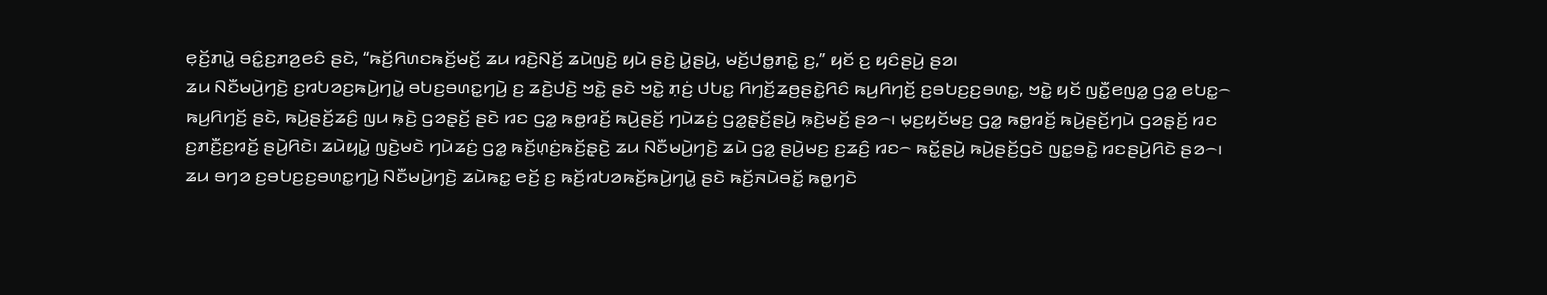ꤕ꤫ꤢꤩ꤬ꤊꤣꤧ꤭ ꤋꤢꤨ꤭ꤢ꤬ꤊꤤ꤬ꤕꤢꤨ ꤔꤢꤧ, “ꤒꤢꤩ꤬ꤖꤛꤢꤒꤢꤩ꤬ꤗꤢꤩ꤬ ꤘꤣ ꤙꤢꤧ꤬ꤡꤢꤩ꤬ ꤘꤣꤧꤜꤢꤧ꤬ ꤟꤣꤧ ꤔꤢꤧ꤬ ꤣꤧ꤭ꤔꤣꤧ꤬, ꤗꤢꤩ꤬ꤓꤥ꤭ꤊꤢꤧ꤭ ꤢ꤬,” ꤟꤢꤩ ꤢ꤬ ꤟꤢꤨꤔꤣꤧ꤬ ꤔꤤ꤯
ꤘꤣ ꤡꤢꤪꤗꤣꤧ꤬ꤚꤢꤧ꤬ ꤢ꤬ꤙꤝꤤꤢ꤬ꤒꤣꤧ꤬ꤚꤣꤧ꤭ ꤋꤝꤢ꤬ꤋꤛꤢ꤭ꤚꤣꤧ꤬ ꤢ꤬ ꤘꤢꤧ꤬ꤓꤢꤧ꤬ ꤠꤢꤧ꤭ ꤔꤢꤧ ꤠꤢꤧ꤭ ꤊ꤫ꤢꤦ꤬ ꤓꤝꤢ꤭ ꤖꤚꤢꤩ꤬ꤘꤥ꤬ꤔꤢꤧ꤭ꤖꤢꤨ ꤒꤣ꤬ꤖꤚꤢꤩ꤬ ꤢ꤬ꤋꤝꤢ꤬ꤢ꤬ꤋꤛꤢ꤭, ꤠꤢꤧ꤭ ꤟꤢꤩ ꤜꤢꤪ꤭ꤕꤜꤤ꤭ ꤞꤤ꤭ ꤕꤝꤢ꤭꤮ ꤒꤣ꤬ꤖꤚꤢꤩ꤬ ꤔꤢꤧ, ꤒꤣꤧ꤬ꤔꤢꤩ꤬ꤘꤢꤨ꤬ ꤜꤣ ꤒ꤫ꤢꤧ꤬ ꤞꤤꤔ꤫ꤢꤩ꤬ ꤔꤢꤧ ꤙꤢ ꤞꤤ꤭ ꤒꤥ꤭ꤙꤢꤩ꤬ ꤒꤣꤧ꤬ꤔꤢꤩ꤬ ꤚꤣꤧꤘꤢꤦ꤬ ꤞꤤ꤭ꤔ꤫ꤢꤩ꤬ꤔꤣꤧ꤬ ꤒ꤫ꤢꤧ꤬ꤗꤢꤩ꤬ ꤔꤤ꤮꤯ ꤗ꤫ꤢ꤬ꤟꤢꤩꤗꤢ꤬ ꤞꤤ꤭ ꤒꤥ꤭ꤙꤢꤩ꤬ ꤒꤣꤧ꤬ꤔꤢꤩ꤬ꤚꤣꤧ ꤞꤤꤔ꤫ꤢꤩ꤬ ꤙꤢ ꤢ꤬ꤊꤢꤪ꤬ꤢ꤬ꤙꤢꤩ꤬ ꤔꤣꤧ꤬ꤖꤢꤧ꤯ ꤘꤣꤧꤟꤣꤧ꤭ ꤜꤢꤧ꤬ꤗꤢꤧ ꤚꤣꤧꤘꤢꤦ꤬ ꤞꤤ꤭ ꤒꤢꤩ꤬ꤛ꤫ꤢꤦ꤬ꤒꤢꤩ꤬ꤔ꤫ꤢꤧ꤬ ꤘꤣ ꤡꤢꤪꤗꤣꤧ꤬ꤚꤢꤧ꤬ ꤘꤣꤧ ꤞꤤ꤭ ꤔꤣꤧ꤬ꤗꤢ꤬ ꤢ꤬ꤘꤢꤨ꤬ ꤙꤢ꤮ ꤒꤢꤩ꤭ꤔꤣꤧ꤬ ꤒꤣꤧ꤬ꤔꤢꤩ꤬ꤞꤢꤧ ꤜꤢ꤭ꤋꤢꤧ꤭ ꤙꤢꤔꤣꤧ꤬ꤖꤢꤧ ꤔꤤ꤮꤯
ꤘꤣ ꤋꤚꤤ ꤢ꤬ꤋꤝꤢ꤬ꤢ꤬ꤋꤛꤢ꤭ꤚꤣꤧ꤬ ꤡꤢꤪꤗꤣꤧ꤬ꤚꤢꤧ꤬ ꤘꤣꤧꤒꤢ꤭ ꤕꤢꤩ꤬ ꤢ꤬ ꤒꤢꤩ꤬ꤙꤝꤤꤒꤢꤩ꤬ꤒꤣꤧ꤬ꤚꤣꤧ꤭ ꤔꤢꤧ ꤒꤢꤩ꤬ꤏꤣꤧꤋꤢꤩ꤭ ꤒꤥ꤭ꤚꤢꤧ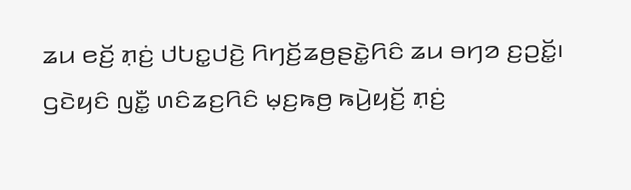ꤘꤣ ꤕꤢꤩ꤬ ꤊ꤫ꤢꤦ꤬ ꤓꤝꤢ꤭ꤓꤢꤧ꤬ ꤖꤚꤢꤩ꤬ꤘꤥ꤬ꤔꤢꤧ꤭ꤖꤢꤨ ꤘꤣ ꤋꤚꤤ ꤢ꤬ꤑꤢꤩ꤭꤯ ꤞꤢꤧꤟꤢꤨ ꤜꤢꤪ꤭ ꤛꤢꤨꤘꤢ꤬ꤖꤢꤨ ꤗ꤫ꤢ꤬ꤒꤥ꤬ ꤒꤣꤧ꤬ꤟꤢꤩ꤬ ꤊ꤫ꤢꤦ꤬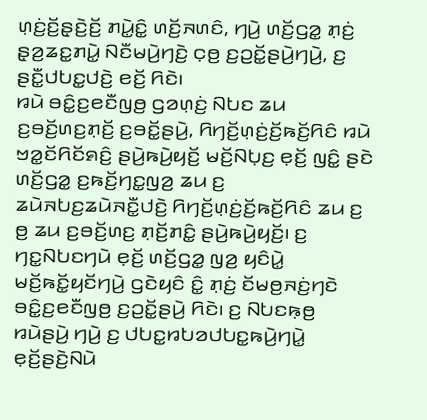ꤛ꤫ꤢꤦ꤬ꤢꤩ꤬ꤔ꤫ꤢꤧ꤬ꤢꤩ꤬ ꤊꤣꤧ꤭ꤢꤨ꤭ ꤛꤢꤩ꤬ꤏꤛꤢꤨ, ꤚꤣꤧ꤬ ꤛꤢꤩ꤬ꤞꤤ꤭ ꤊ꤫ꤢꤦ꤬ ꤔ꤫ꤤ꤬ꤘꤢ꤭ꤊꤣꤧ꤭ ꤡꤢꤪꤗꤣꤧ꤬ꤚꤢꤧ꤬ ꤍ꤫ꤥ꤬ ꤢ꤬ꤑꤢꤩ꤭ꤔꤣꤧ꤬ꤚꤣꤧ꤬, ꤢ꤬ ꤔꤢꤪ꤭ꤓꤝꤢ꤭ꤓꤢꤧ꤬ ꤕꤢꤩ꤬ ꤖꤢꤧ꤯
ꤙꤣꤧ ꤋꤢꤨ꤭ꤢ꤬ꤕꤢꤪꤜꤥ꤬ ꤞꤤꤛ꤫ꤢꤦ꤬ ꤡꤝꤢ ꤘꤣ ꤢ꤬ꤋꤢꤩ꤬ꤛꤢ꤬ꤊ꤫ꤢꤩ꤬ ꤢ꤬ꤋꤢꤩ꤭ꤔꤣꤧ꤬, ꤖꤚꤢꤩ꤬ꤛ꤫ꤢꤦ꤬ꤢꤩ꤬ꤒꤢꤩ꤬ꤖꤢꤨ ꤙꤣꤧ ꤠꤤ꤭ꤢꤩꤖꤢꤩꤎꤢꤨ꤬ ꤔꤣꤧ꤬ꤒꤣꤧ꤬ꤟꤢꤩ꤬ ꤗꤢꤩ꤬ꤡꤝ꤫ꤢ꤬ ꤕ꤫ꤢꤩ꤬ ꤜꤢꤨ꤭ ꤔꤢꤧ ꤛꤢꤩ꤬ꤞꤤ꤭ ꤢ꤬ꤒꤢꤩ꤬ꤚꤢ꤭ꤜꤤ꤬ ꤘꤣ ꤢ꤬ ꤘꤣꤧꤏꤝꤢ꤬ꤘꤣꤧꤏꤢꤪ꤭ꤓꤢꤧ꤬ ꤖꤚꤢꤩ꤬ꤛ꤫ꤢꤦ꤬ꤢꤩ꤬ꤒꤢꤩ꤬ꤖꤢꤨ ꤘꤣ ꤢ꤬ ꤥ꤬ ꤘꤣ ꤢ꤬ꤋꤢꤩ꤬ꤛꤢ꤬ ꤊ꤫ꤢꤩ꤬ꤊꤢꤨ꤭ ꤔꤣꤧ꤬ꤒꤣꤧ꤬ꤟꤢꤩ꤬꤯ ꤢ꤬ ꤚꤢ꤭ꤡꤝꤢꤚꤣꤧ ꤕ꤫ꤢꤩ꤬ ꤛꤢꤩ꤬ꤞꤤ꤭ ꤜꤤ꤬ ꤟꤢꤨꤣꤧ꤭ ꤗꤢꤩ꤬ꤒꤢꤩ꤭ꤟꤢꤩꤚꤣꤧ꤬ ꤞꤢꤧꤟꤢꤨ ꤢꤨ꤭ ꤊ꤫ꤢꤦ꤬ ꤢꤩꤗꤥ꤬ꤏꤢꤦ꤬ꤚꤢꤧ ꤋꤢꤨ꤭ꤢ꤬ꤕꤢꤪꤜꤥ꤬ ꤢ꤬ꤑꤢꤩ꤭ꤔꤣꤧ꤬ ꤖꤢꤧ꤯ ꤢ꤬ ꤡꤝꤢꤒ꤫ꤥ꤬ ꤙꤣꤧꤔꤣꤧ꤬ ꤚꤣꤧ꤬ ꤢ꤬ ꤓꤝꤢ꤭ꤙꤝꤤꤓꤝꤢ꤭ꤒꤣꤧ꤬ꤚꤣꤧ꤭ ꤕ꤫ꤢꤩ꤬ꤔꤢꤧ꤬ꤡꤣꤧ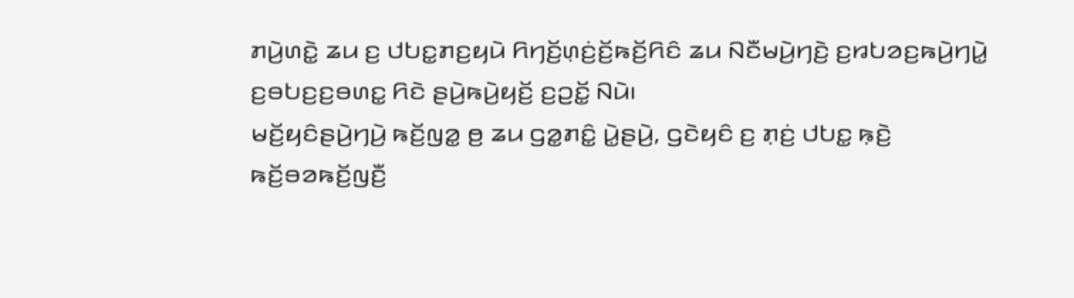ꤊꤣꤧ꤬ꤛꤢꤧ꤭ ꤘꤣ ꤢ꤬ ꤓꤝꤢ꤭ꤊꤢ꤬ꤟꤣꤧ ꤖꤚꤢꤩ꤬ꤛ꤫ꤢꤦ꤬ꤢꤩ꤬ꤒꤢꤩ꤬ꤖꤢꤨ ꤘꤣ ꤡꤢꤪꤗꤣꤧ꤬ꤚꤢꤧ꤬ ꤢ꤬ꤙꤝꤤꤢ꤬ꤒꤣꤧ꤬ꤚꤣꤧ꤭ ꤢ꤬ꤋꤝꤢ꤬ꤢ꤬ꤋꤛꤢ꤭ ꤖꤢꤧ ꤔꤣꤧ꤬ꤒꤣꤧ꤬ꤟꤢꤩ꤬ ꤢ꤬ꤑꤢꤩ꤭ ꤡꤣꤧ꤯
ꤗꤢꤩ꤬ꤟꤢꤨꤔꤣꤧ꤬ꤚꤣꤧ꤬ ꤒꤢꤩ꤬ꤜꤤ꤭ ꤥ꤬ ꤘꤣ ꤞꤤ꤭ꤊꤢꤨ꤭ ꤣꤧ꤭ꤔꤣꤧ꤬, ꤞꤢꤧꤟꤢꤨ ꤢ꤬ ꤊ꤫ꤢꤦ꤬ ꤓꤝꤢ꤭ ꤒ꤫ꤢꤧ꤬ ꤒꤢꤩ꤬ꤋꤤꤒꤢꤩ꤬ꤜꤢꤪ꤬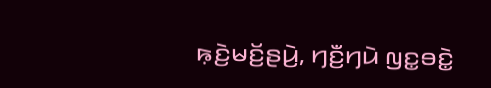ꤒ꤫ꤢꤧ꤬ꤗꤢꤩ꤬ꤔꤣꤧ꤬, ꤚꤢꤪ꤬ꤚꤣꤧ ꤜꤢ꤭ꤋꤢꤧ꤭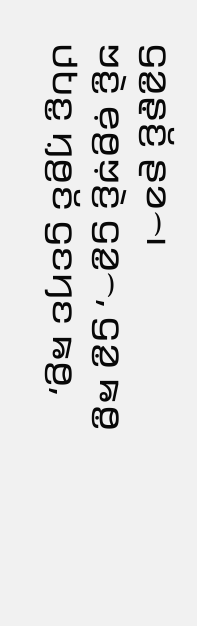ꤞꤤ꤭ꤔ꤫ꤢꤩ꤬ ꤔꤤ꤮꤯
ꤠꤢꤧ꤭ ꤕ꤫ꤥ꤬ꤠ꤫ꤢꤧ꤬ ꤞꤤ꤭꤮, ꤞꤤ꤭ ꤒꤥ꤭ ꤓꤝꤢ꤭ ꤚ꤫ꤥ꤬ꤢꤩ ꤞꤢꤚꤢ ꤒꤥ꤬,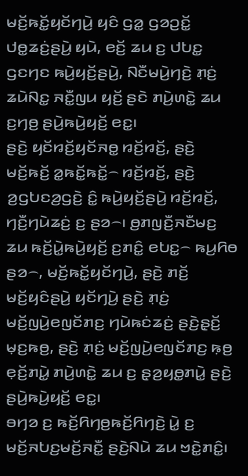ꤗꤢꤩ꤬ꤒꤢꤩ꤭ꤟꤢꤩꤚꤣꤧ꤬ ꤟꤢꤨ ꤞꤤ꤭ ꤞꤤꤑꤢꤩ꤭ ꤓꤥ꤭ꤘꤢꤦ꤬ꤔꤣꤧ꤬ ꤟꤣꤧ, ꤕꤢꤩ꤬ ꤘꤣ ꤢ꤬ ꤓꤝꤢ꤭ ꤞꤢꤚꤢ ꤒꤣꤧ꤬ꤟꤢꤩ꤬ꤔꤣꤧ꤬, ꤡꤢꤪꤗꤣꤧ꤬ꤚꤢꤧ꤬ ꤊ꤫ꤢꤦ꤬ ꤘꤣꤧꤡꤢ꤭ ꤏꤢꤪ꤭ꤜꤣ ꤟꤢꤩ꤬ ꤔꤢꤧ ꤊꤣꤧ꤬ꤛꤢꤧ꤭ ꤘꤣ ꤢ꤬ꤚꤥ꤬ ꤔꤣꤧ꤬ꤒꤣꤧ꤬ꤟꤢꤩ꤬ ꤕꤢ꤭꤯
ꤔꤢꤧ꤬ ꤟꤢꤩꤙꤢꤩ꤬ꤟꤢꤩꤏꤥ꤭ ꤙꤢꤩ꤬ꤙꤢꤩ꤬, ꤔꤢꤧ꤬ ꤗꤢꤩ꤬ꤒꤢꤩ꤬ ꤤ꤭ꤒꤢꤩ꤭ꤒꤢꤩ꤭꤮ ꤙꤢꤩ꤬ꤙꤢꤩ꤬, ꤔꤢꤧ꤬ ꤤ꤬ꤞꤝꤢꤤ꤬ꤞꤢꤧ꤬ ꤢꤨ꤭ ꤒꤣꤧ꤬ꤟꤢꤩ꤬ꤔꤣꤧ꤬ ꤙꤢꤩ꤬ꤙꤢꤩ꤬, ꤚꤢꤪ꤬ꤚꤣꤧꤘꤢꤦ꤬ ꤢ꤬ ꤔꤤ꤮꤯ ꤥ꤬ꤊꤜꤢꤪ꤬ꤏꤢꤪꤗꤢ꤬ ꤘꤣ ꤒꤢꤩ꤬ꤣꤧ꤭ꤒꤣꤧ꤬ꤟꤢꤩ꤬ ꤢ꤬ꤊꤢꤨ꤭ ꤕꤝꤢ꤭꤮ ꤒꤣ꤬ꤖꤥ ꤔꤤ꤮, ꤗꤢꤩ꤬ꤒꤢꤩ꤭ꤟꤢꤩꤚꤣꤧ꤬, ꤔꤢꤧ꤬ ꤊꤢꤩ꤬ ꤗꤢꤩ꤬ꤟꤢꤨꤔꤣꤧ꤬ ꤟꤢꤩꤚꤣꤧ꤬ ꤔꤢꤧ꤬ ꤊ꤫ꤢꤦ꤬ ꤗꤢꤩ꤬ꤜꤣꤧ꤬ꤕꤜꤢꤩꤊꤢ꤬ ꤚꤣꤧꤒꤢꤦꤘꤢꤦ꤬ ꤔꤢꤧ꤬ꤔ꤫ꤢꤩ꤬ ꤗ꤫ꤢ꤬ꤒꤥ꤬, ꤔꤢꤧ꤬ ꤊ꤫ꤢꤦ꤬ ꤗꤢꤩ꤬ꤜꤣꤧ꤬ꤕꤜꤢꤩꤊꤢ꤬ ꤒ꤫ꤥ꤬ ꤕ꤫ꤢꤩ꤬ꤊꤣꤧ꤭ ꤊꤣꤧ꤬ꤛꤢꤧ꤭ ꤘꤣ ꤢ꤬ ꤔ꤫ꤤ꤬ꤟꤥ꤭ꤊꤣꤧ꤭ ꤔꤢꤧ꤬ ꤔꤣꤧ꤬ꤒꤣꤧ꤬ꤟꤢꤩ꤬ ꤕꤢ꤭꤯
ꤋꤚꤤ ꤢ꤬ ꤒꤢꤩ꤬ꤖꤚꤥ꤬ꤒꤢꤩ꤬ꤖꤚꤢꤧ꤬ ꤣꤧ꤭ ꤢ꤬ ꤗꤢꤩ꤬ꤏꤝꤢ꤬ꤗꤢꤩ꤬ꤏꤢꤪ꤭ ꤔꤢꤧ꤬ꤡꤣꤧ ꤘꤣ ꤠꤢꤧ꤭ꤊꤢꤨ꤭꤯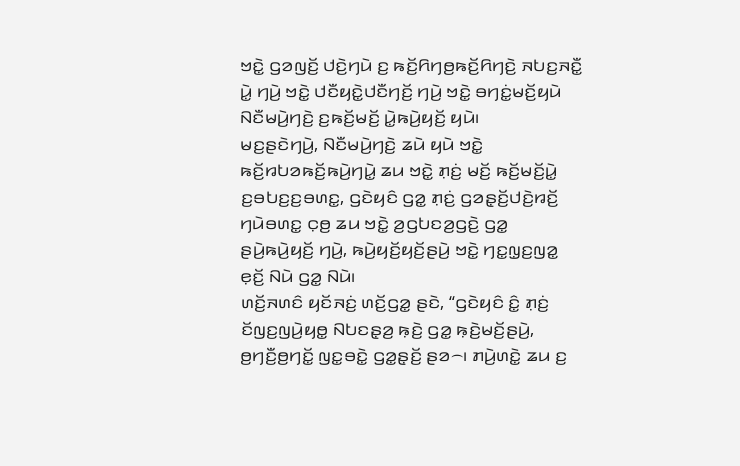ꤠꤢꤧ꤭ ꤞꤤꤜꤢꤩ꤬ ꤓꤢꤧ꤬ꤚꤣꤧ ꤢ꤬ ꤒꤢꤩ꤬ꤖꤚꤥ꤬ꤒꤢꤩ꤬ꤖꤚꤢꤧ꤬ ꤏꤝꤢ꤬ꤏꤢꤪ꤭ ꤣꤧ꤭ ꤚꤣꤧ꤬ ꤠꤢꤧ꤭ ꤓꤢꤪꤟꤢꤧ꤭ꤓꤢꤪꤚꤢꤩ꤬ ꤚꤣꤧ꤬ ꤠꤢꤧ꤭ ꤋꤚꤢꤦ꤭ꤗꤢꤩ꤬ꤟꤣꤧ ꤡꤢꤪꤗꤣꤧ꤬ꤚꤢꤧ꤬ ꤢ꤬ꤒꤢꤩ꤬ꤗꤢꤩ꤬ ꤣꤧ꤭ꤒꤣꤧ꤬ꤟꤢꤩ꤬ ꤟꤣꤧ꤯
ꤗꤢ꤬ꤔꤢꤧꤚꤣꤧ꤬, ꤡꤢꤪꤗꤣꤧ꤬ꤚꤢꤧ꤬ ꤘꤣꤧ ꤟꤣꤧ ꤠꤢꤧ꤭ ꤒꤢꤩ꤬ꤙꤝꤤꤒꤢꤩ꤬ꤒꤣꤧ꤬ꤚꤣꤧ꤭ ꤘꤣ ꤠꤢꤧ꤭ ꤊ꤫ꤢꤦ꤬ ꤗꤢꤩ꤬ ꤒꤢꤩ꤬ꤗꤢꤩ꤬ꤣꤧ꤭ ꤢ꤬ꤋꤝꤢ꤬ꤢ꤬ꤋꤛꤢ꤭, ꤞꤢꤧꤟꤢꤨ ꤞꤤ꤭ ꤊ꤫ꤢꤦ꤬ ꤞꤤꤔ꤫ꤢꤩ꤬ꤓꤢꤧ꤬ꤙꤢꤩ꤬ ꤚꤣꤧꤋꤛꤢ꤭ ꤍ꤫ꤥ꤬ ꤘꤣ ꤠꤢꤧ꤭ ꤤ꤬ꤞꤝꤢꤤ꤬ꤞꤢꤧ꤬ ꤞꤤ꤭ ꤔꤣꤧ꤬ꤒꤣꤧ꤬ꤟꤢꤩ꤬ ꤚꤣꤧ꤬, ꤒꤣꤧ꤬ꤟꤢꤩ꤬ꤟꤢꤩ꤬ꤔꤣꤧ꤬ ꤠꤢꤧ꤭ ꤚꤢ꤭ꤜ꤫ꤢ꤬ꤜꤤ꤭ ꤕ꤫ꤢꤩ꤬ ꤡꤣꤧ ꤞꤤ꤭ ꤡꤣꤧ꤯
ꤛꤢꤩ꤬ꤏꤛꤢꤨ ꤟꤢꤩꤏꤢꤦ꤬ ꤛꤢꤩ꤬ꤞꤤ꤭ ꤔꤢꤧ, “ꤞꤢꤧꤟꤢꤨ ꤢꤨ꤭ ꤊ꤫ꤢꤦ꤬ ꤢꤩꤜꤢ꤬ꤜꤣꤧ꤬ꤟꤥ꤭ ꤡꤝꤢꤔ꤫ꤤ꤬ ꤒ꤫ꤢꤧ꤬ ꤞꤤ꤭ ꤒ꤫ꤢꤧ꤬ꤗꤢꤩ꤬ꤔꤣꤧ꤬, ꤥ꤬ꤚꤢꤪ꤬ꤥ꤬ꤚꤢꤩ꤭ ꤜꤢ꤭ꤋꤢꤧ꤭ ꤞꤤ꤭ꤔ꤫ꤢꤩ꤬ ꤔꤤ꤮꤯ ꤊꤣꤧ꤬ꤛꤢꤧ꤭ ꤘꤣ ꤢ꤬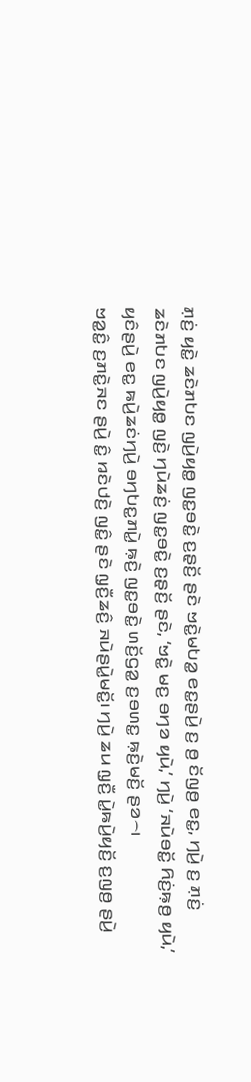ꤊ꤫ꤢꤦ꤬ ꤟꤢꤧ꤭ ꤘꤢꤧꤊꤝꤢ ꤜꤣꤧ꤬ꤟꤥ꤭ ꤜꤢ꤭ꤋꤢꤧ꤭ ꤢ꤬ꤔ꤫ꤢꤩ꤬ ꤔꤢꤧ ꤠꤢꤧ꤭ꤗꤝꤤ꤭ ꤕꤢ꤭ꤔꤣꤧ꤬ ꤢ꤬ ꤥ꤬ ꤢꤩꤜꤥ꤬ ꤕꤢ꤭, ꤚꤣꤧ꤬ ꤢ꤬ ꤊ꤫ꤢꤦ꤬ ꤘꤢꤧꤊꤝꤢ ꤜꤣꤧ꤬ꤟꤥ꤭ ꤜꤢꤧ꤬ ꤚꤣꤧꤘꤢꤦ꤬ ꤜꤢ꤭ꤋꤢꤧ꤭ ꤢ꤬ꤔ꤫ꤢꤩ꤬ ꤔꤢꤧ, ‘ꤠꤢꤧ꤭ ꤗꤢ꤬ ꤋꤚꤤ ꤟꤣꤧ,’ ꤚꤣꤧ꤬ ‘ꤏꤣꤧꤋꤢꤩ꤭ ꤖꤢꤦ꤬ꤒ꤫ꤥ꤬ ꤟꤣꤧ,’ ꤟꤢꤨꤔꤣꤧ꤬ ꤕꤢ꤭ ꤒꤣꤧ꤬ꤘꤢꤦꤚꤣꤧ꤬ ꤋꤚꤝꤢ꤭ꤊꤣꤧ꤭ ꤒ꤫ꤢꤧ꤬ ꤜꤢ꤭ꤋꤢꤧ꤭ ꤛꤢꤩ꤬ꤞꤤ꤭ ꤢ꤬ꤋꤛꤢ꤭ ꤒ꤫ꤢꤧ꤬ꤗꤢꤩ꤬ ꤔꤤ꤮꤯
ꤠꤤ꤭ꤢꤨ꤭ ꤢ꤬ꤊꤢꤧ꤭ꤏꤢ ꤔꤣꤧ꤬ ꤢꤨ꤭ ꤙꤢꤧꤓꤢꤧ꤬ ꤜꤢꤨ꤭ ꤔꤢꤧ ꤜ꤫ꤢꤪ꤬ꤘꤢꤨ꤬ ꤏꤣꤧꤔꤣꤧ꤭ꤗꤢꤩ꤭꤯ ꤚꤣꤧ꤬ ꤘꤣ ꤜ꤫ꤢꤪ꤬ ꤣꤧ꤭ꤒꤣꤧ꤬ꤟꤢꤩ꤬ ꤢ꤬ꤜꤥ꤬ ꤔꤣꤧ꤬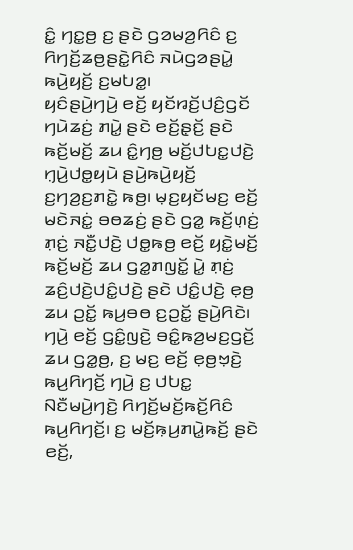ꤢꤨ꤭ ꤚꤢ꤭ꤥ꤬ ꤢ꤬ ꤔꤢꤧ ꤞꤤꤗꤤ꤬ꤖꤢꤨ ꤢ꤬ ꤖꤚꤢꤩ꤬ꤘꤥ꤬ꤔꤢꤧ꤭ꤖꤢꤨ ꤏꤣꤧꤞꤤꤔꤣꤧ꤭ ꤒꤣꤧ꤬ꤟꤢꤩ꤬ ꤢ꤬ꤗꤝꤤ꤭꤯
ꤟꤢꤨꤔꤣꤧ꤬ꤚꤣꤧ꤬ ꤕꤢꤩ꤬ ꤟꤢꤩꤙꤢꤩ꤬ꤓꤢꤨ꤬ꤞꤢꤩ ꤚꤣꤧꤘꤢꤦ꤬ ꤊꤣꤧ꤭ ꤔꤢꤧ ꤕꤢꤩ꤬ꤔ꤫ꤢꤩ꤬ ꤔꤢꤧ ꤒꤢꤩ꤬ꤗꤢꤩ꤬ ꤘꤣ ꤢꤨ꤭ꤚꤥ꤬ ꤗꤢꤩ꤬ꤓꤝꤢ꤭ꤓꤢꤧ꤬ ꤚ꤫ꤣꤧ꤬ꤓꤥ꤭ꤟꤣꤧ ꤔꤣꤧ꤬ꤒꤣꤧ꤬ꤟꤢꤩ꤬ ꤢ꤬ꤚꤤ꤬ꤢ꤬ꤊꤢꤧ꤭ ꤒꤥ꤬꤯ ꤗ꤫ꤢ꤬ꤟꤢꤩꤗꤢ꤬ ꤕꤢꤩ꤬ ꤗꤢꤧꤏꤢꤦ꤭ ꤋꤥꤘꤢꤦ꤬ ꤔꤢꤧ ꤞꤤ꤭ ꤒꤢꤩ꤬ꤛ꤫ꤢꤦ꤬ ꤊ꤫ꤢꤦ꤬ ꤏꤢꤪ꤭ꤓꤢꤧ꤬ ꤓꤥ꤭ꤒꤥ꤬ ꤕꤢꤩ꤬ ꤟꤢꤧ꤭ꤗꤢꤩ꤬ ꤒꤢꤩ꤬ꤗꤢꤩ꤬ ꤘꤣ ꤞꤤ꤭ꤊꤜꤢꤩ꤭ ꤣꤧ꤭ ꤊ꤫ꤢꤦ꤬ ꤘꤢꤨ꤬ꤓꤢꤧ꤬ꤓꤢꤨ꤭ꤓꤢꤧ꤬ ꤔꤢꤧ ꤓꤢꤨ꤭ꤓꤢꤧ꤬ ꤕ꤫ꤥ꤬ ꤘꤣ ꤑꤢꤩ꤭ ꤒꤣ꤬ꤋꤥ ꤢ꤬ꤑꤢꤩ꤭ ꤔꤣꤧ꤬ꤖꤢꤧ꤯
ꤚꤣꤧ꤬ ꤕꤢꤩ꤬ ꤞꤢꤨ꤭ꤜꤢꤧ꤬ ꤋꤢꤨ꤭ꤒꤤ꤬ꤗꤢ꤬ꤞꤢꤩ꤬ ꤘꤣ ꤞꤤ꤭ꤥ꤬, ꤢ꤬ ꤗꤢ꤬ ꤕꤢꤩ꤬ ꤕ꤫ꤥ꤬ꤠ꤫ꤢꤧ꤬ ꤒꤣ꤬ꤖꤚꤢꤩ꤬ ꤚꤣꤧ꤬ ꤢ꤬ ꤓꤝꤢ꤭ ꤡꤢꤪꤗꤣꤧ꤬ꤚꤢꤧ꤬ ꤖꤚꤢꤩ꤬ꤗꤢꤩ꤬ꤒꤢꤩ꤬ꤖꤢꤨ ꤒꤣ꤬ꤖꤚꤢꤩ꤬꤯ ꤢ꤬ ꤗꤢꤩ꤬ꤒ꤫ꤣ꤬ꤊꤣꤧ꤭ꤒꤢꤩ꤬ ꤔꤢꤧ ꤕꤢꤩ꤬,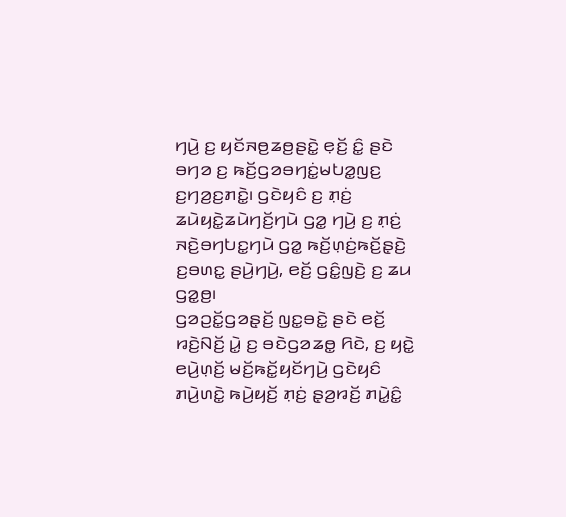ꤚꤣꤧ꤬ ꤢ꤬ ꤟꤢꤩꤏꤥ꤬ꤘꤥ꤬ꤔꤢꤧ꤭ ꤕ꤫ꤢꤩ꤬ ꤢꤨ꤭ ꤔꤢꤧ ꤋꤚꤤ ꤢ꤬ ꤒꤢꤩ꤬ꤞꤤꤋꤚꤢꤦ꤭ꤗꤝꤤ꤭ꤜꤢ꤬ ꤢ꤬ꤚꤤ꤬ꤢ꤬ꤊꤢꤧ꤭꤯ ꤞꤢꤧꤟꤢꤨ ꤢ꤬ ꤊ꤫ꤢꤦ꤬ ꤘꤣꤧꤟꤢꤧ꤭ꤘꤣꤧꤚꤢꤩ꤬ꤚꤣꤧ ꤞꤤ꤭ ꤚꤣꤧ꤬ ꤢ꤬ ꤊ꤫ꤢꤦ꤬ ꤏꤢꤧ꤬ꤋꤚꤝꤢ꤭ꤚꤣꤧ ꤞꤤ꤭ ꤒꤢꤩ꤬ꤛ꤫ꤢꤦ꤬ꤒꤢꤩ꤬ꤔ꤫ꤢꤧ꤬ ꤢ꤬ꤋꤛꤢ꤭ ꤔꤣꤧ꤬ꤚꤣꤧ꤬, ꤕꤢꤩ꤬ ꤞꤢꤨ꤭ꤜꤢꤧ꤬ ꤢ꤬ ꤘꤣ ꤞꤤ꤭ꤥ꤬꤯
ꤞꤤꤑꤢꤩ꤭ꤞꤤꤔ꤫ꤢꤩ꤬ ꤜꤢ꤭ꤋꤢꤧ꤭ ꤔꤢꤧ ꤕꤢꤩ꤬ ꤙꤢꤧ꤬ꤡꤢꤩ꤬ ꤣꤧ꤭ ꤢ꤬ ꤋꤢꤧꤞꤤꤘꤥ꤭ ꤖꤢꤧ, ꤢ꤬ ꤟꤢꤧ꤭ ꤕꤣꤧ꤬ꤛ꤫ꤢꤩ꤬ ꤗꤢꤩ꤬ꤒꤢꤩ꤭ꤟꤢꤩꤚꤣꤧ꤬ ꤞꤢꤧꤟꤢꤨ ꤊꤣꤧ꤬ꤛꤢꤧ꤭ ꤒꤣꤧ꤬ꤟꤢꤩ꤬ ꤊ꤫ꤢꤦ꤬ ꤔ꤫ꤤ꤬ꤙꤢꤩ꤬ ꤊꤣꤧ꤭ꤢꤨ꤭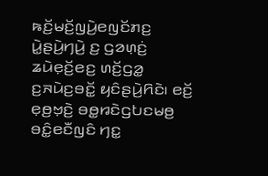ꤒꤢꤩ꤬ꤗꤢꤩ꤬ꤜꤣꤧ꤬ꤕꤜꤢꤩꤊꤢ꤬ ꤣꤧ꤭ꤔꤣꤧ꤬ꤚꤣꤧ꤬ ꤢ꤬ ꤞꤤꤛ꤫ꤢꤦ꤬ ꤘꤣꤧꤕ꤫ꤢꤩ꤬ꤕꤢ꤬ ꤛꤢꤩ꤬ꤞꤤ꤭ ꤢ꤬ꤏꤣꤧꤢ꤬ꤋꤢꤩ꤭ ꤟꤢꤨꤔꤣꤧ꤬ꤖꤢꤧ꤯ ꤕꤢꤩ꤬ ꤕ꤫ꤥ꤬ꤠ꤫ꤢꤧ꤬ ꤋꤥ꤭ꤙꤢꤧꤞꤝꤢꤗꤥ꤬ ꤋꤢꤨ꤭ꤕꤢꤪꤜꤢꤨ ꤚꤢ꤭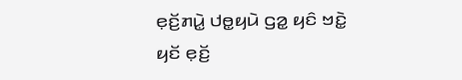ꤕ꤫ꤢꤩ꤬ꤊꤣꤧ꤭ ꤓꤥ꤭ꤟꤣꤧ ꤞꤤ꤭ ꤟꤢꤨ ꤠꤢꤧ꤭ ꤟꤢꤩ ꤕ꤫ꤢꤩ꤬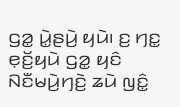ꤞꤤ꤭ ꤣꤧ꤭ꤔꤣꤧ꤬ ꤟꤣꤧ꤯ ꤢ꤬ ꤚꤢ꤭ ꤕ꤫ꤢꤩ꤬ꤟꤣꤧ ꤞꤤ꤭ ꤟꤢꤨ ꤡꤢꤪꤗꤣꤧ꤬ꤚꤢꤧ꤬ ꤘꤣꤧ ꤜꤢꤨ꤭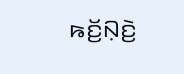ꤒꤢꤩ꤬ꤡ꤫ꤢꤧ꤬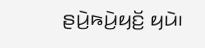ꤔꤣꤧ꤬ꤒꤣꤧ꤬ꤟꤢꤩ꤬ ꤟꤣꤧ꤯